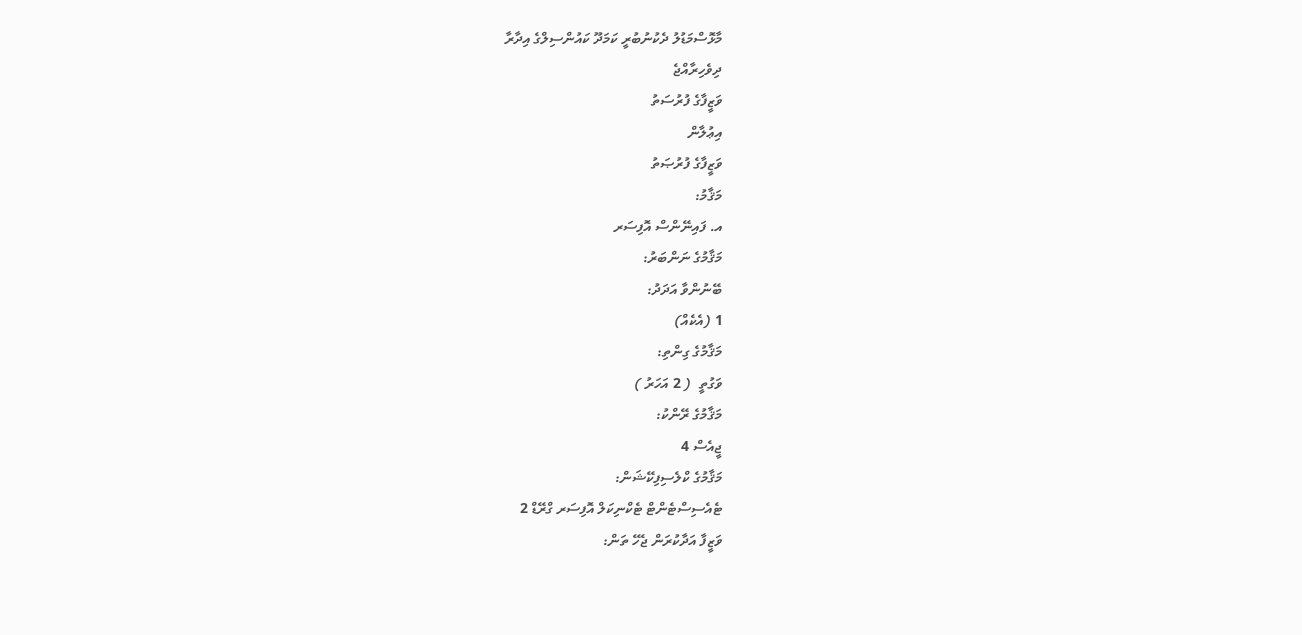މާޅޮސްމަޑުލު ދެކުނުބުރީ ކަމަދޫ ކައުންސިލްގެ އިދާރާ
ދިވެހިރާއްޖެ
ވަޒީފާގެ ފުރުސަތު
އިޢުލާން
ވަޒީފާގެ ފުރުޞަތު
މަޤާމު:
އ. ފައިނޭންސް އޮފިސަރ
މަޤާމުގެ ނަންބަރު:
ބޭނުންވާ އަދަދު:
1 (އެކެއް)
މަޤާމުގެ ގިންތި:
ވަގުތީ  ( 2 އަހަރު )
މަޤާމުގެ ރޭންކު:
ޖީއެސް 4
މަޤާމުގެ ކްލެސިފިކޭޝަން:
ޓެއެސިސްޓެންޓް ޓެކްނިކަލް އޮފިސަރ ގްރޭޑް 2
ވަޒީފާ އަދާކުރަން ޖެހޭ ތަން: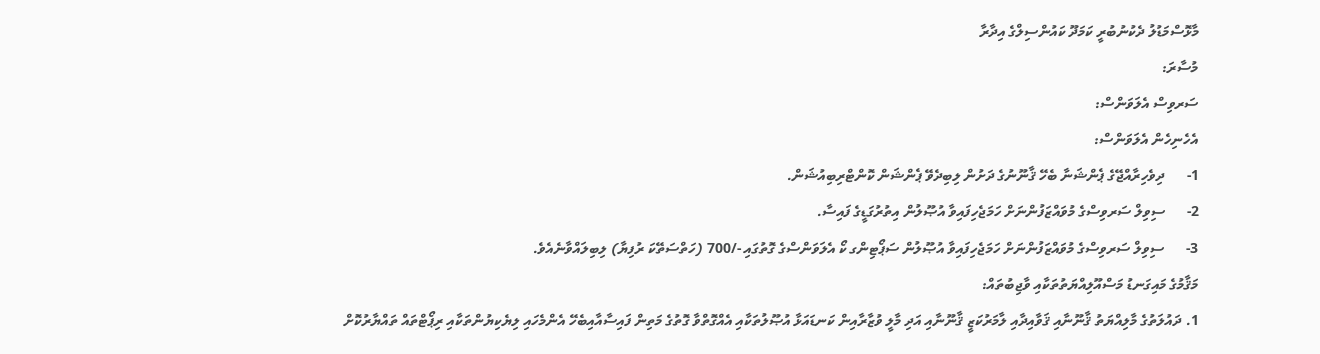މާޅޮސްމަޑުލު ދެކުނުބުރީ ކަމަދޫ ކައުންސިލްގެ އިދާރާ
މުސާރަ:
ސަރވިސް އެލަވަންސް:
އެހެނިހެން އެލަވަންސް:
1-      ދިވެހިރާއްޖޭގެ ޕެންޝަނާ ބެހޭ ޤާނޫނުގެ ދަށުން ލިބިދެވޭ ޕެންޝަން ކޮންޓްރިބިއުޝަން.
2-      ސިވިލް ސަރވިސްގެ މުވައްޒަފުންނަށް ހަމަޖެހިފައިވާ އުޞޫލުން އިތުރުގަޑީގެ ފައިސާ.
3-      ސިވިލް ސަރވިސްގެ މުވައްޒަފުންނަށް ހަމަޖެހިފައިވާ އުޞޫލުން ސަޕޯޓިންގ ކޯ އެލަވަންސްގެ ގޮތުގައި -/700 (ހަތްސަތޭކަ ރުފިޔާ) ލިބިލައްވާނެއެވެ.
މަޤާމުގެ މައިގަނޑު މަސްއޫލިއްޔަތުތަކާއި ވާޖިބުތައް:
1. ދައުލަތުގެ މާލިއްޔަތު ޤާނޫނާއި ޤަވާއިދާއި ލާމަރުކަޒީ ޤާނޫނާއި އަދި މާލީ ވުޒާރާއިން ކަނޑައަޅާ އުޞޫލުތަކާއި އެއްގޮތްވާ ގޮތުގެ މަތިން ފައިސާއާއިބެހޭ އެންމެހައި ލިޔެކިޔުންތަކާއި ރިޕޯޓްތައް ތައްޔާރުކޮށް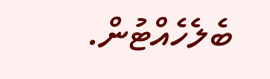ބެލެހެއްޓުން.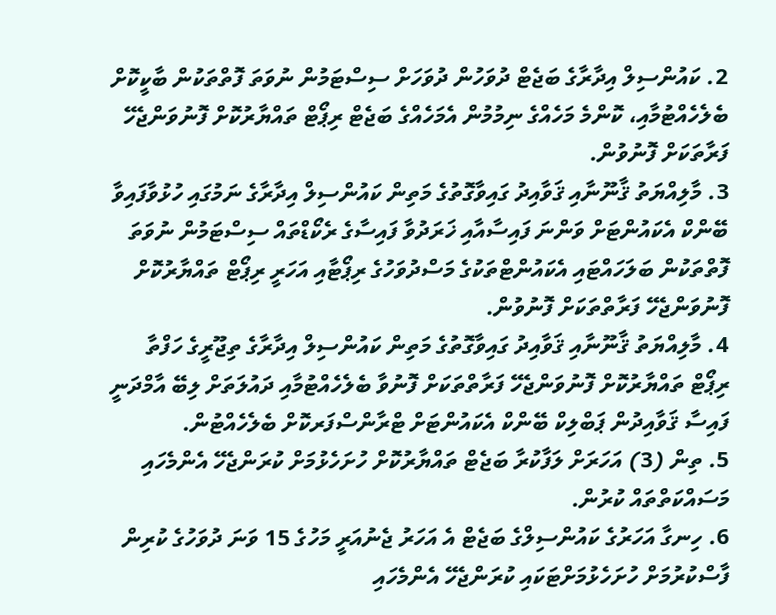2. ކައުންސިލް އިދާރާގެ ބަޖެޓް ދުވަހުން ދުވަހަށް ސިސްޓަމުން ނުވަތަ ފޮތްތަކުން ބާކީކޮށް ބެލެހެއްޓުމާއި، ކޮންމެ މަހެއްގެ ނިމުމުން އެމަހެއްގެ ބަޖެޓް ރިޕޯޓް ތައްޔާރުކޮށް ފޮނުވަންޖެހޭ ފަރާތަކަށް ފޮނުވުން.
3. މާލިއްޔަތު ޤާނޫނާއި ޤަވާއިދު ގައިވާގޮތުގެ މަތިން ކައުންސިލް އިދާރާގެ ނަމުގައި ހުޅުވާފައިވާ ބޭންކް އެކައުންޓަށް ވަންނަ ފައިސާއާއި ޚަރަދުވާ ފައިސާގެ ރެކޯޑްތައް ސިސްޓަމުން ނުވަތަ ފޮތްތަކުން ބަލަހައްޓައި އެކައުންޓްތަކުގެ މަސްދުވަހުގެ ރިޕޯޓާއި އަހަރީ ރިޕޯޓް ތައްޔާރުކޮށް ފޮނުވަންޖެހޭ ފަރާތްތަކަށް ފޮނުވުން.
4. މާލިއްޔަތު ޤާނޫނާއި ޤަވާއިދު ގައިވާގޮތުގެ މަތިން ކައުންސިލް އިދާރާގެ ތިޖޫރީގެ ހަފްތާ ރިޕޯޓް ތައްޔާރުކޮށް ފޮނުވަންޖެހޭ ފަރާތްތަކަށް ފޮނުވާ ބެލެހެއްޓުމާއި ދައުލަތަށް ލިބޭ އާމްދަނީ ފައިސާ ޤަވާއިދުން ޕަބްލިކް ބޭންކް އެކައުންޓަށް ޓްރާންސްފަރކޮށް ބެލެހެއްޓުން.
5. ތިން (3) އަހަރަށް ލަފާކުރާ ބަޖެޓް ތައްޔާރުކޮށް ހުށަހެޅުމަށް ކުރަންޖެހޭ އެންމެހައި މަސައްކަތްތައް ކުރުން.
6. ހިނގާ އަހަރުގެ ކައުންސިލްގެ ބަޖެޓް އެ އަހަރު ޖެނުއަރީ މަހުގެ 15 ވަނަ ދުވަހުގެ ކުރިން ފާސްކުރުމަށް ހުށަހެޅުމަށްޓަކައި ކުރަންޖެހޭ އެންމެހައި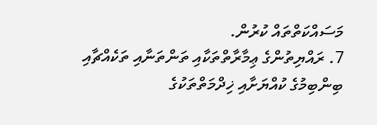މަސައްކަތްތައް ކުރުން.
7. ރައްޔިތުންގެ ޢިމާރާތްތަކާއި ތަންތަނާއި ތަކެއްޗާއި ބިންބިމުގެ ކުއްޔަށާއި ޚިދްމަތްތަކުގެ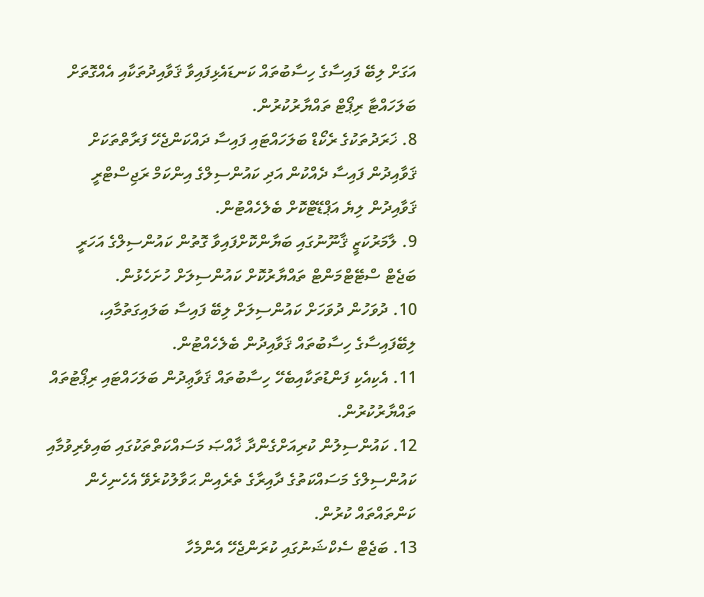އަގަށް ލިބޭ ފައިސާގެ ހިސާބުތައް ކަނޑައެޅިފައިވާ ޤަވާއިދުތަކާއި އެއްގޮތަށް ބަލަހައްޓާ ރިޕޯޓް ތައްޔާރުކުރުން.
8. ޚަރަދުތަކުގެ ރެކޯޑް ބަލަހައްޓައި ފައިސާ ދައްކަންޖެހޭ ފަރާތްތަކަށް ޤަވާއިދުން ފައިސާ ދެއްކުން އަދި ކައުންސިލްގެ އިންކަމް ރަޖިސްޓްރީ ޤަވާއިދުން ލިޔެ އަޕްޑޭޓްކޮށް ބެލެހެއްޓުން.
9. ލާމަރުކަޒީ ޤާނޫނުގައި ބަޔާންކޮށްފައިވާ ގޮތުން ކައުންސިލްގެ އަހަރީ ބަޖެޓް ސްޓޭޓްމަންޓް ތައްޔާރުކޮށް ކައުންސިލަށް ހުށަހެޅުން.
10. ދުވަހުން ދުވަހަށް ކައުންސިލަށް ލިބޭ ފައިސާ ބަލައިގަތުމާއި، ލިބޭފައިސާގެ ހިސާބުތައް ޤަވާއިދުން ބެލެހެއްޓުން.
11. އެކިއެކި ފަންޑުތަކާއިބެހޭ ހިސާބުތައް ޤަވާޢިދުން ބަލަހައްޓައި ރިޕޯޓުތައް ތައްޔާރުކުރުން.
12. ކައުންސިލުން ކުރިއަށްގެންދާ ޚާއްޞަ މަސައްކަތްތަކުގައި ބައިވެރިވުމާއި ކައުންސިލްގެ މަސައްކަތުގެ ދާއިރާގެ ތެރެއިން ޙަވާލުކުރެވޭ އެހެނިހެން ކަންތައްތައް ކުރުން.
13. ބަޖެޓް ސެކްޝަނުގައި ކުރަންޖެހޭ އެންމެހާ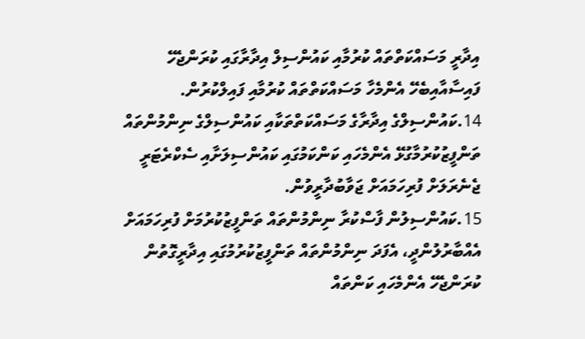އިދާރީ މަސައްކަތްތައް ކުރުމާއި ކައުންސިލް އިދާރާގައި ކުރަންޖެހޭ ފައިސާއާއިބެހޭ އެންމެހާ މަސައްކަތްތައް ކުރުމާއި ފައިލްކުރުން.
14.ކައުންސިލްގެ އިދާރާގެ މަސައްކަތްތަކާއި ކައުންސިލްގެ ނިންމުންތައް ތަންފީޒުކުރުމާގުޅޭ އެންމެހައި ކަންކަމުގައި ކައުންސިލަށާއި ސެކްރެޓަރީ ޖެނެރަލަށް ފުރިހަމައަށް ޖަވާބުދާރީވުން.
15.ކައުންސިލުން ފާސްކުރާ ނިންމުންތައް ތަންފީޒުކުރުމަށް ފުރިހަމައަށް އެއްބާރުލުންދީ، އެފަދަ ނިންމުންތައް ތަންފީޒުކުރުމުގައި އިދާރީގޮތުން ކުރަންޖެހޭ އެންމެހައި ކަންތައް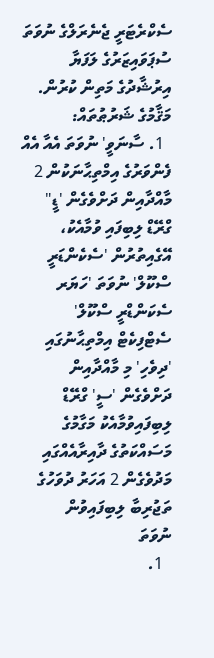ސެކްރެޓަރީ ޖެނެރަލްގެ ނުވަތަ ސުޕަވައިޒަރުގެ ލަފަޔާ އިރުޝާދުގެ މަތިން ކުރުން.
މަޤާމުގެ ޝަރުޠުތައް:
  1. ސާނަވީ' ނުވަތަ އެއާ އެއް ފެންވަރުގެ އިމްތިޙާނަކުން 2 މާއްދާއިން ދަށްވެގެން 'ޑީ" ގްރޭޑް ލިބިފައި ވުމާއެކު، އޭގެއިތުރުން 'ސެކެންޑަރީ ސްކޫލް' ނުވަތަ 'ހަޔަރ ސެކަންޑްރީ ސްކޫލް' ސެޓްފިކެޓް އިމްތިޙާނުގައި 'ދިވެހި' މި މާއްދާއިން ދަށްވެގެން 'ސީ' ގްރޭޑް ލިބިފައިވުމާއެކު މަގާމުގެ މަސައްކަތުގެ ދާއިރާއެއްގައި މަދުވެގެން 2 އަހަރު ދުވަހުގެ ތަޖުރިބާ ލިބިފައިވުން
ނުވަތަ
  1.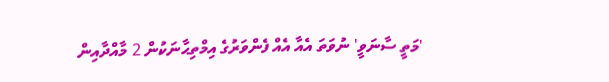'މަތީ ސާނަވީ' ނުވަތަ އެއާ އެއް ފެންވަރުގެ އިމްތިޙާނަކުން 2 މާއްދާއިން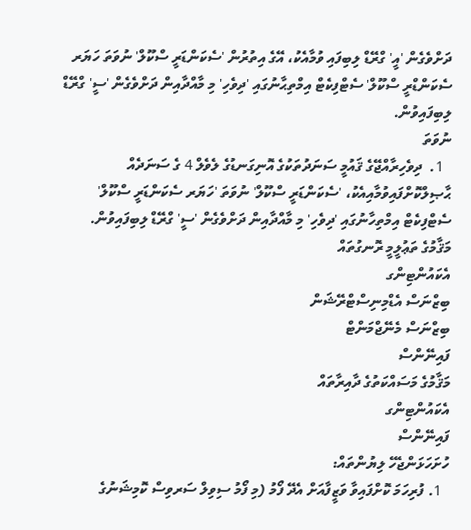ދަށްވެގެން 'އީ' ގްރޭޑް ލިބިފައި ވުމާއެކު، އޭގެ އިތުރުން 'ސެކަންޑަރީ ސްކޫލް' ނުވަތަ ހަޔަރ ސެކަންޑްރީ ސްކޫލް' ސެޓްފިކެޓް އިމްތިޙާނުގައި 'ދިވެހި' މި މާއްދާއިން ދަށްވެގެން 'ސީ' ގްރޭޑް ލިބިފައިވުން.
ނުވަތަ
  1.  ދިވެހިރާއްޖޭގެ ޤައުމީ ސަނަދުތަކުގެ އޮނިގަނޑުގެ ލެވެލް 4 ގެ ސަނަދެއް ޙާޞިލްކޮށްފައިވުމާއިއެކު، 'ސެކަންޑަރީ ސްކޫލް' ނުވަތަ 'ހަޔަރ ސެކަންޑަރީ ސްކޫލް' ސެޓްފިކެޓް އިމްތިހާނުގައި 'ދިވެހި' މި މާއްދާއިން ދަށްވެގެން 'ސީ' ގްރޭޑް ލިބިފައިވުން.
މަޤާމުގެ ތަޢުލީމީ ރޮނގުތައް
އެކައުންޓިންގ
ބިޒްނަސް އެޑްމިނިސްޓްރޭޝަން
ބިޒްނަސް މެނޭޖްމަންޓް
ފައިނޭންސް
މަޤާމުގެ މަސައްކަތުގެ ދާއިރާތައް
އެކައުންޓިންގ
ފައިނޭންސް
ހުށަހަޅަންޖެހޭ ލިޔުންތައް:
  1. ފުރިހަމަ ކޮށްފައިވާ ވަޒީފާއަށް އެދޭ ފޯމު (މި ފޯމު ސިވިލް ސަރވިސް ކޮމިޝަނުގެ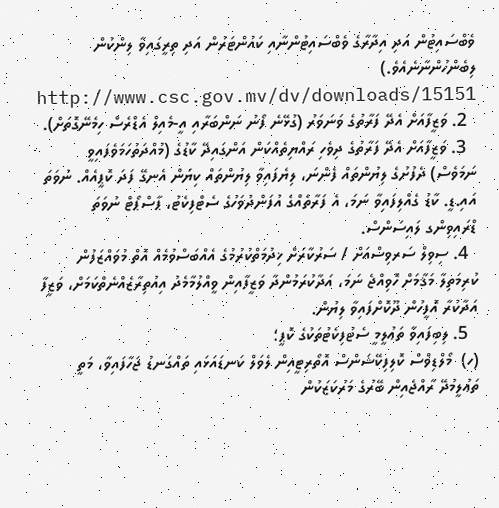ވެބްސައިޓުން އަދި އިދާރާގެ ވެބްސައިޓުންނާއި ކައުންޓަރުން އަދި ތިރީގައިވާ ލިންކުން ލިބެންހުންނާނެއެވެ.) http://www.csc.gov.mv/dv/downloads/15151
  2. ވަޒީފާއަށް އެދޭ ފަރާތުގެ ވަނަވަރު (ގުޅޭނެ ފޯނު ނަންބަރާއި އީ-މެއިލް އެޑްރެސް ހިމެނޭގޮތަށް).
  3. ވަޒީފާއަށް އެދޭ ފަރާތުގެ ދިވެހި ރައްޔިތެއްކަން އަންގައިދޭ ކާޑުގެ (މުއްދަތުހަމަވެފައިވީ ނަމަވެސް) ދެފުށުގެ ލިޔުންތައް ފެންނަ، ލިޔެފައިވާ ލިޔުންތައް ކިޔަން އެނގޭ ފަދަ ކޮޕީއެއް. ނުވަތަ އައި.ޑީ. ކާޑު ގެއްލިފައިވާ ނަމަ، އެ ފަރާތެއްގެ އުފަންދުވަހުގެ ސެޓްފިކެޓު، ޕާސްޕޯޓް ނުވަތަ ޑްރައިވިންގ ލައިސަންސް.
  4. ސިވިލް ސަރވިސްއަށް / ސަރުކާރަށް ޚިދުމަތްކުރުމުގެ އެއްބަސްވުމެއް އޮތް މުވައްޒަފުން ކުރިމަތިލާ މަޤާމަށް ހޮވިއްޖެ ނަމަ، އަދާކުރަމުންދާ ވަޒީފާއިން ވީއްލުމާމެދު އިއުތިރާޒެއްނެތްކަމަށް، ވަޒީފާ އަދާކުރާ އޮފީހުން ދޫކޮށްފައިވާ ލިޔުން.
  5. ލިބިފައިވާ ތަޢުލީމީ ސެޓުފިކެޓުތަކުގެ ކޮޕީ؛
(ހ)  މޯލްޑިވްސް ކޮލިފިކޭޝަންސް އޮތޯރިޓީއިން ލެވަލް ކަނޑައަޅައި ތައްގަނޑު ޖަހާފައިވާ، މަތީ ތަޢުލީމުދޭ ރާއްޖެއިން ބޭރުގެ މަރުކަޒަކުން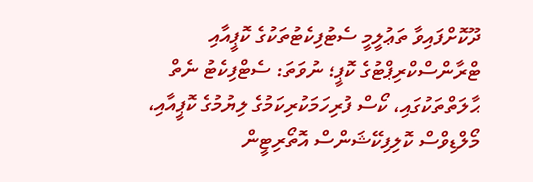ދޫކޮށްފައިވާ ތަޢުލީމީ ސެޓުފިކެޓުތަކުގެ ކޮޕީއާއި ޓްރާންސްކްރިޕްޓުގެ ކޮޕީ؛ ނުވަތަ: ސެޓްފިކެޓު ނެތް ޙާލަތްތަކުގައި، ކޯސް ފުރިހަމަކުރިކަމުގެ ލިޔުމުގެ ކޮޕީއާއި، މޯލްޑިވްސް ކޮލިފިކޭޝަންސް އޮތޯރިޓީން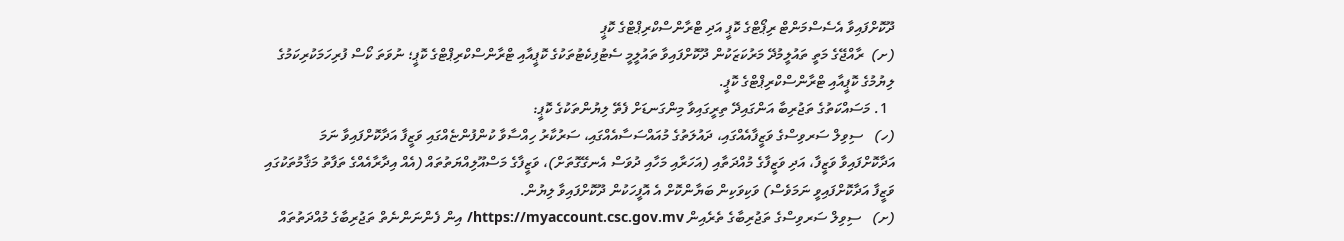ދޫކޮށްފައިވާ އެސެސްމަންޓް ރިޕޯޓްގެ ކޮޕީ އަދި ޓްރާންސްކްރިޕްޓްގެ ކޮޕީ
(ށ)  ރާއްޖޭގެ މަތީ ތައުލީމުދޭ މަރުކަޒަކުން ދޫކޮށްފައިވާ ތައުލީމީ ސެޓުފިކެޓުތަކުގެ ކޮޕީއާއި ޓްރާންސްކްރިޕްޓްގެ ކޮޕީ؛ ނުވަތަ ކޯސް ފުރިހަމަކުރިކަމުގެ ލިޔުމުގެ ކޮޕީއާއި ޓްރާންސްކްރިޕްޓްގެ ކޮޕީ.
  1. މަސައްކަތުގެ ތަޖުރިބާ އަންގައިދޭ ތިރީގައިވާ މިންގަނޑަށް ފެތޭ ލިޔުންތަކުގެ ކޮޕީ:
(ހ)   ސިވިލް ސަރވިސްގެ ވަޒީފާއެއްގައި، ދައުލަތުގެ މުއައްސަސާއެއްގައި، ސަރުކާރު ހިއްސާވާ ކުންފުންޏެއްގައި ވަޒީފާ އަދާކޮށްފައިވާ ނަމަ އަދާކޮށްފައިވާ ވަޒީފާ، އަދި ވަޒީފާގެ މުއްދަތާއި (އަހަރާއި މަހާއި ދުވަސް އެނގޭގޮތަށް)، ވަޒީފާގެ މަސްއޫލިއްޔަތުތައް (އެއް އިދާރާއެއްގެ ތަފާތު މަޤާމުތަކުގައި ވަޒީފާ އަދާކޮށްފައިވީ ނަމަވެސް) ވަކިވަކިން ބަޔާންކޮށް އެ އޮފީހަކުން ދޫކޮށްފައިވާ ލިޔުން.
(ށ)   ސިވިލް ސަރވިސްގެ ތަޖުރިބާގެ ތެރެއިން https://myaccount.csc.gov.mv/ އިން ފެންނަންނެތް ތަޖުރިބާގެ މުއްދަތުތައް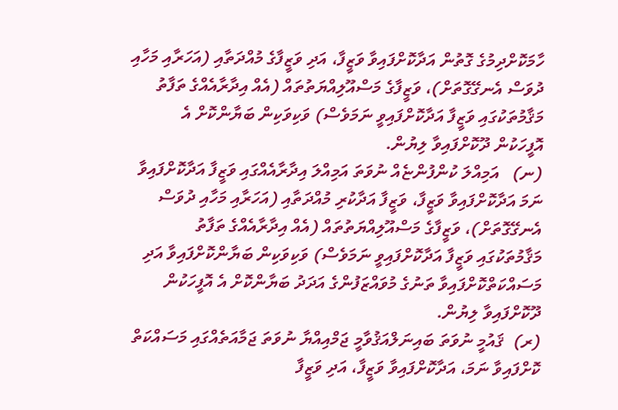ހާމަކޮށްދިމުގެ ގޮތުން އަދާކޮށްފައިވާ ވަޒީފާ، އަދި ވަޒީފާގެ މުއްދަތާއި (އަހަރާއި މަހާއި ދުވަސް އެނގޭގޮތަށް)، ވަޒީފާގެ މަސްއޫލިއްޔަތުތައް (އެއް އިދާރާއެއްގެ ތަފާތު މަޤާމުތަކުގައި ވަޒީފާ އަދާކޮށްފައިވީ ނަމަވެސް) ވަކިވަކިން ބަޔާންކޮށް އެ އޮފީހަކުން ދޫކޮށްފައިވާ ލިޔުން.
(ނ)   އަމިއްލަ ކުންފުންޏެއް ނުވަތަ އަމިއްލަ އިދާރާއެއްގައި ވަޒީފާ އަދާކޮށްފައިވާ ނަމަ އަދާކޮށްފައިވާ ވަޒީފާ، ވަޒީފާ އަދާކުރި މުއްދަތާއި (އަހަރާއި މަހާއި ދުވަސް އެނގޭގޮތަށް)، ވަޒީފާގެ މަސްއޫލިއްޔަތުތައް (އެއް އިދާރާއެއްގެ ތަފާތު މަޤާމުތަކުގައި ވަޒީފާ އަދާކޮށްފައިވީ ނަމަވެސް) ވަކިވަކިން ބަޔާންކޮށްފައިވާ އަދި މަސައްކަތްކޮށްފައިވާ ތަނުގެ މުވައްޒަފުންގެ އަދަދު ބަޔާންކޮށް އެ އޮފީހަކުން ދޫކޮށްފައިވާ ލިޔުން.
(ރ)  ޤައުމީ ނުވަތަ ބައިނަލްއަޤުވާމީ ޖަމްއިއްޔާ ނުވަތަ ޖަމާއަތެއްގައި މަސައްކަތް ކޮށްފައިވާ ނަމަ، އަދާކޮށްފައިވާ ވަޒީފާ، އަދި ވަޒީފާ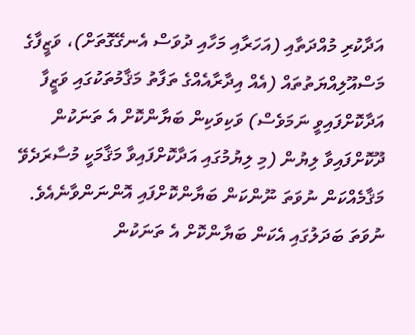އަދާކުރި މުއްދަތާއި (އަހަރާއި މަހާއި ދުވަސް އެނގޭގޮތަށް)، ވަޒީފާގެ މަސްއޫލިއްޔަތުތައް (އެއް އިދާރާއެއްގެ ތަފާތު މަޤާމުތަކުގައި ވަޒީފާ އަދާކޮށްފައިވީ ނަމަވެސް) ވަކިވަކިން ބަޔާންކޮށް އެ ތަނަކުން ދޫކޮށްފައިވާ ލިޔުން (މި ލިޔުމުގައި އަދާކޮށްފައިވާ މަޤާމަކީ މުސާރަދެވޭ މަޤާމެއްކަން ނުވަތަ ނޫންކަން ބަޔާންކޮށްފައި އޮންނަންވާނެއެވެ. ނުވަތަ ބަދަލުގައި އެކަން ބަޔާންކޮށް އެ ތަނަކުން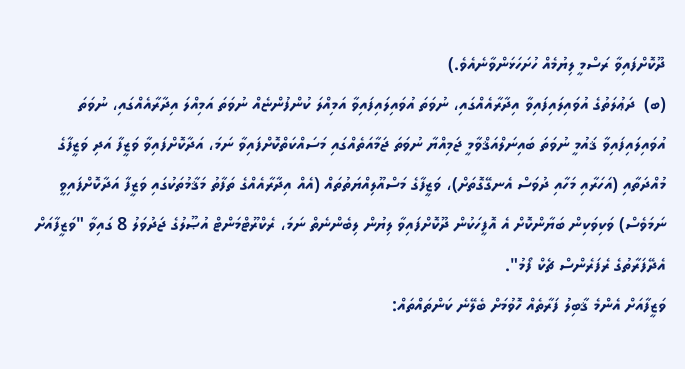ދޫކޮށްފައިވާ ރަސްމީ ލިޔުމެއް ހުށަހަޅަންވާނެއެވެ.)
(ބ)  ދަޢުލަތުގެ އުވައިލައިފައިވާ އިދާރާއެއްގައި، ނުވަތަ އުވައިލައިފައިވާ އަމިއްލަ ކުންފުންޏެއް ނުވަތަ އަމިއްލަ އިދާރާއެއްގައި، ނުވަތަ އުވައިލައިފައިވާ ޤައުމީ ނުވަތަ ބައިނަލްއަޤްވާމީ ޖަމިއްޔާ ނުވަތަ ޖަމާއަތެއްގައި މަސައްކަތްކޮށްފައިވާ ނަމަ، އަދާކޮށްފައިވާ ވަޒީފާ އަދި ވަޒީފާގެ މުއްދަތާއި (އަހަރާއި މަހާއި ދުވަސް އެނގޭގޮތަށް)، ވަޒީފާގެ މަސްއޫލިއްޔަތުތައް (އެއް އިދާރާއެއްގެ ތަފާތު މަޤާމުތަކުގައި ވަޒީފާ އަދާކޮށްފައިވީ ނަމަވެސް) ވަކިވަކިން ބަޔާންކޮށް އެ އޮފީހަކުން ދޫކޮށްފައިވާ ލިޔުން ލިބެންނެތް ނަމަ، ރެކްރޫޓްމަންޓް އުޞޫލުގެ ޖަދުވަލު 8 ގައިވާ "ވަޒީފާއަށް އެދޭފަރާތުގެ ރެފަރެންސް ޗެކް ފޯމު".
ވަޒީފާއަށް އެންމެ ޤާބިލު ފަރާތެއް ހޮވުމަށް ބެލޭނެ ކަންތައްތައް: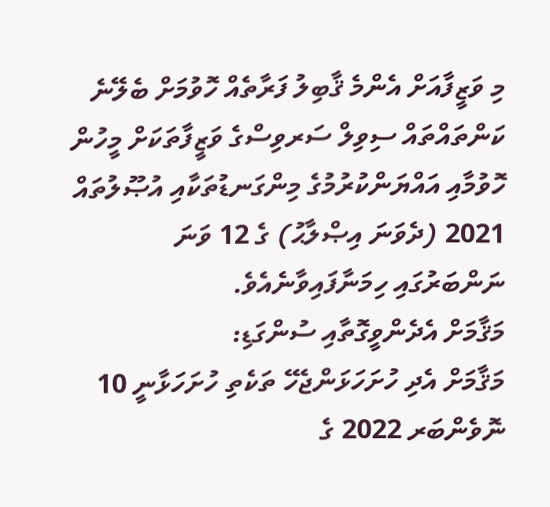މި ވަޒީފާއަށް އެންމެ ޤާބިލު ފަރާތެއް ހޮވުމަށް ބެލޭނެ ކަންތައްތައް ސިވިލް ސަރވިސްގެ ވަޒީފާތަކަށް މީހުން ހޮވުމާއި އައްޔަންކުރުމުގެ މިންގަނޑުތަކާއި އުޞޫލުތައް 2021 (ދެވަނަ އިޞްލާޙު) ގެ 12 ވަނަ ނަންބަރުގައި ހިމަނާފައިވާނެއެވެ.
މަޤާމަށް އެދެންވީގޮތާއި ސުންގަޑި:
މަޤާމަށް އެދި ހުށަހަޅަންޖެހޭ ތަކެތި ހުށަހަޅާނީ 10 ނޮވެންބަރ 2022 ގެ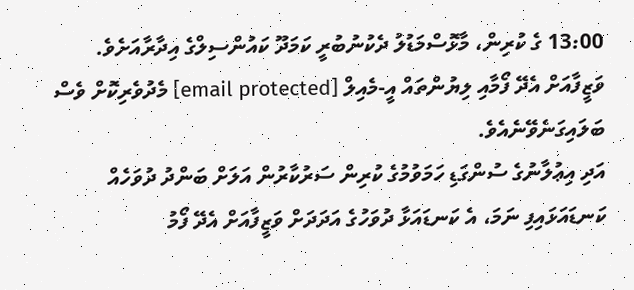13:00 ގެ ކުރިން، މާޅޮސްމަޑުލު ދެކުނުބުރީ ކަމަދޫ ކައުންސިލްގެ އިދާރާއަށެވެ. ވަޒީފާއަށް އެދޭ ފޯމާއި ލިޔުންތައް އީ-މެއިލް [email protected] މެދުވެރިކޮށް ވެސް ބަލައިގަނެވޭނެއެވެ.
އަދި އިޢުލާނުގެ ސުންގަޑި ހަމަވުމުގެ ކުރިން ސަރުކާރުން އަލަށް ބަންދު ދުވަހެއް ކަނޑައަޅައިފި ނަމަ، އެ ކަނޑައަޅާ ދުވަހުގެ އަދަދަށް ވަޒީފާއަށް އެދޭ ފޯމު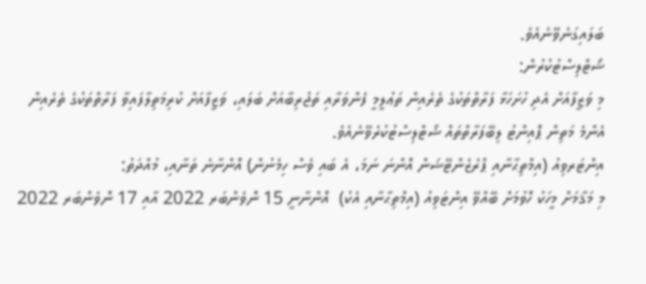ބަލައިގަނެވޭނެއެވެ.
ޝޯޓްލިސްޓުކުރުން:
މި ވަޒީފާއަށް އެދި ހުށަހަޅާ ފަރާތްތަކުގެ ތެރެއިން ތަޢުލީމީ ފެންވަރާއި ތަޖުރިބާއަށް ބަލައި، ވަޒީފާއަށް ކުރިމަތިލާފައިވާ ފަރާތްތަކުގެ ތެރެއިން އެންމެ މަތިން ޕޮއިންޓު ލިބޭފަރާތްތައް ޝޯޓްލިސްޓުކުރެވޭނެއެވެ.
އިންޓަރވިއު (އިމްތިޙާނާއި ޕްރެޒެންޓޭޝަން އޮންނަ ނަމަ، އެ ބައި ވެސް ހިމެނުން) އޮންނާނެ ތަނާއި، މުއްދަތު:
މި މަޤާމަށް މީހަކު ހޮވުމަށް ބޭއްވޭ އިންޓަވިއު (އިމްތިޙާނާއި އެކު)  އޮންނާނީ 15 ނޮވެންބަރ 2022 އާއި 17 ނޮވެންބަރ 2022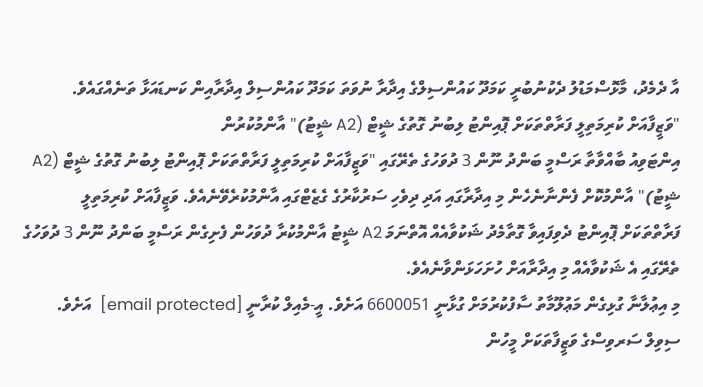އާ ދެމެދު، މާޅޮސްމަޑުލު ދެކުނުބުރީ ކަމަދޫ ކައުންސިލްގެ އިދާރާ ނުވަތަ ކަމަދޫ ކައުންސިލް އިދާރާއިން ކަނޑައަޅާ ތަނެއްގައެވެ.
"ވަޒީފާއަށް ކުރިމަތިލީ ފަރާތްތަކަށް ޕޮއިންޓު ލިބުނު ގޮތުގެ ޝީޓް (A2 ޝީޓު)" އާންމުކުރުން
އިންޓަވިއު ބާއްވާތާ ރަސްމީ ބަންދު ނޫން 3 ދުވަހުގެ ތެރޭގައި "ވަޒީފާއަށް ކުރިމަތިލީ ފަރާތްތަކަށް ޕޮއިންޓު ލިބުނު ގޮތުގެ ޝީޓް (A2 ޝީޓު)" އާންމުކޮށް ފެންނާނެހެން މި އިދާރާގައި އަދި ދިވެހި ސަރުކާރުގެ ގެޒެޓްގައި އާންމުކުރެވޭނެއެވެ. ވަޒީފާއަށް ކުރިމަތިލީ ފަރާތްތަކަށް ޕޮއިންޓު ދެވިފައިވާ ގޮތާމެދު ޝަކުވާއެއް އޮތްނަމަ A2 ޝީޓު އާންމުކުރާ ދުވަހުން ފެށިގެން ރަސްމީ ބަންދު ނޫން 3 ދުވަހުގެ ތެރޭގައި އެ ޝަކުވާއެއް މި އިދާރާއަށް ހުށަހަޅަންވާނެއެވެ.
މި އިޢުލާނާ ގުޅިގެން މަޢުލޫމާތު ސާފުކުރުމަށް ގުޅާނީ 6600051 އަށެވެ. އީ-މެއިލް ކުރާނީ [email protected]  އަށެވެ.
ސިވިލް ސަރވިސްގެ ވަޒީފާތަކަށް މީހުން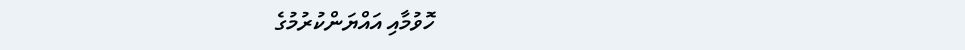ހޮވުމާއި އައްޔަންކުރުމުގެ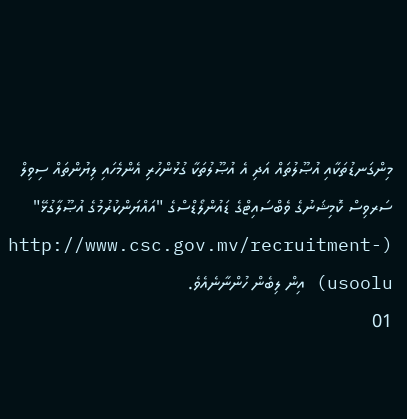މިންގަނޑުތަކާއި އުޞޫލުތައް އަދި އެ އުޞޫލުތަކާ ގުޅުންހުރި އެންމެހައި ލިޔުންތައް ސިވިލް ސަރވިސް ކޮމިޝަނުގެ ވެބްސައިޓްގެ ޑައުންލޯޑްސްގެ "އައްޔަންކުރުމުގެ އުޞޫލާގުޅޭ" (http://www.csc.gov.mv/recruitment-usoolu) އިން ލިބެން ހުންނާނެއެވެ.
01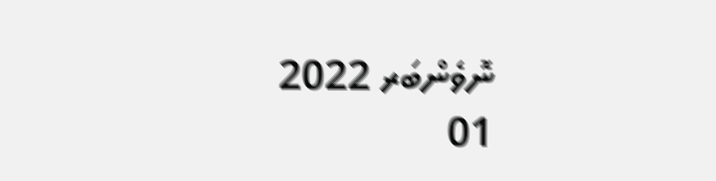ނޮވެންބަރ 2022
01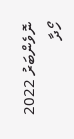ނޮވެންބަރު 2022
ހޯދާ